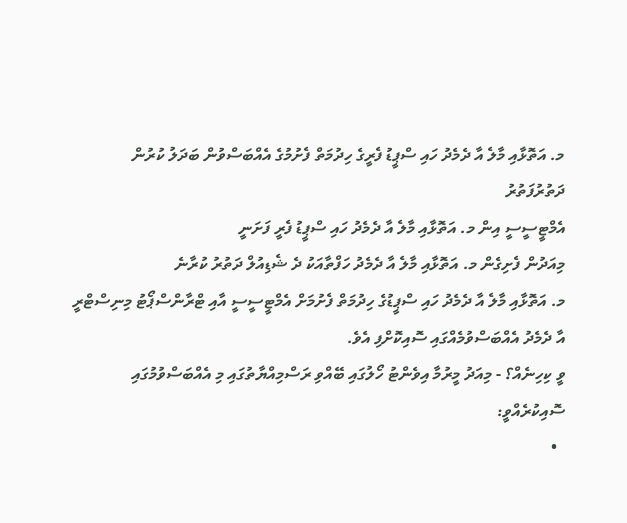މ. އަތޮޅާއި މާލެ އާ ދެމެދު ހައި ސްޕީޑު ފެރީގެ ހިދުމަތް ފެށުމުގެ އެއްބަސްވުން ބަދަލު ކުރުން
ދަތުރުފަތުރު
އެމްޓީސީސީ އިން މ. އަތޮޅާއި މާލެ އާ ދެމެދު ހައި ސްޕީޑު ފެރީ ފަށަނީ
މިއަދުން ފެށިގެން މ. އަތޮޅާއި މާލެ އާ ދެމެދު ހަފްތާއަކު ދެ ޝެޑިއުލް ދަތުރު ކުރާނެ
މ. އަތޮޅާއި މާލެ އާ ދެމެދު ހައި ސްޕީޑުގެ ހިދުމަތް ފެށުމަށް އެމްޓީސީސީ އާއި ޓްރާންސްޕޯޓު މިނިސްޓްރީ އާ ދެމެދު އެއްބަސްވުމެއްގައި ސޮއިކޮށްފި އެވެ.
ވީ ކިހިނެއް؟ - މިއަދު މީރުމާ އިވެންޓު ހޯލުގައި ބޭއްވި ރަސްމިއްޔާތުގައި މި އެއްބަސްވުމުގައި ސޮއިކުރެއްވީ:
  •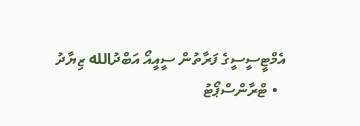އެމްޓީސީސީގެ ފަރާތުން ސީއީއޯ އަބްދުالله ޒިޔާދު
  • ޓްރާންސްޕޯޓު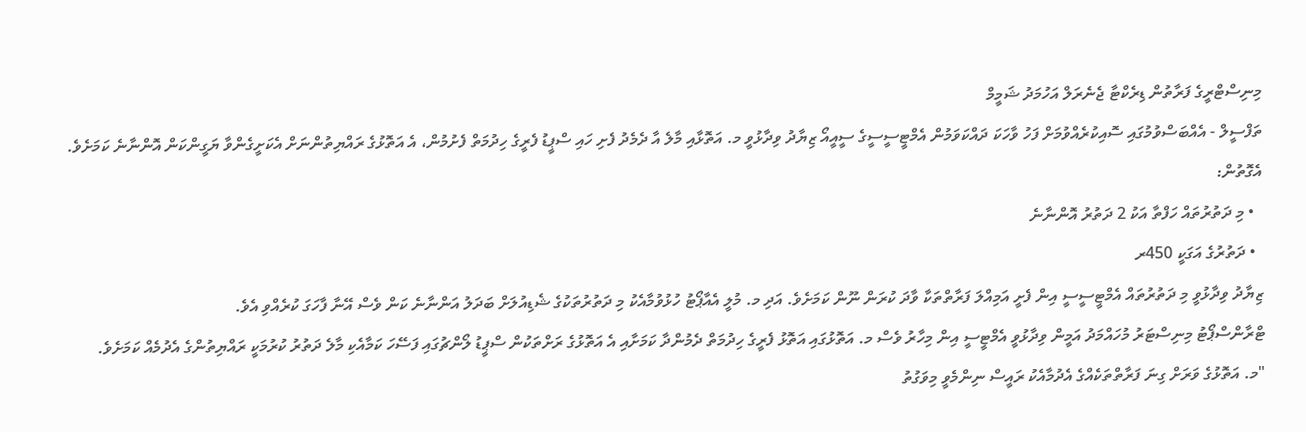މިނިސްޓްރީގެ ފަރާތުން ޑިރެކްޓާ ޖެނެރަލް އަހުމަދު ޝަމީމް
ތަފްސީލް - އެއްބަސްވުމުގައި ސޮއިކުރެއްވުމަށް ފަހު ވާހަކަ ދައްކަވަމުން އެމްޓީސީސީގެ ސީއީއޯ ޒިޔާދު ވިދާޅުވީ މ. އަތޮޅާއި މާލެ އާ ދެމެދު ފެށި ހައި ސްޕީޑު ފެރީގެ ހިދުމަތް ފެށުމުން، އެ އަތޮޅުގެ ރައްޔިތުންނަށް އެކަށީގެންވާ ޔަގީންކަން އޮންނާނެ ކަމަށެވެ. އެގޮތުން:
  • މި ދަތުރުތައް ހަފްތާ އަކު 2 ދަތުރު އޮންނާނެ
  • ދަތުރުގެ އަގަކީ 450ރ
ޒިޔާދު ވިދާޅުވީ މި ދަތުރުތައް އެމްޓީސީސީ އިން ފެށީ އަމިއްލަ ފަރާތްތަކާ ވާދަ ކުރަން ނޫން ކަމަށެވެ. އަދި މ. މުލީ އެއާޕޯޓު ހުޅުވުމާއެކު މި ދަތުރުތަކުގެ ޝެޑިއުލަށް ބަދަލު އަންނާނެ ކަން ވެސް އޭނާ ފާހަގަ ކުރެއްވި އެވެ.
ޓްރާންސްޕޯޓު މިނިސްޓަރު މުހައްމަދު އަމީން ވިދާޅުވީ އެމްޓީސީ އިން މިހާރު ވެސް މ. އަތޮޅުގައި އަތޮޅު ފެރީގެ ހިދުމަތް ދެމުންދާ ކަމަށާއި އެ އަތޮޅުގެ ރަށްތަކުން ސްޕީޑު ލޯންޗުގައި ފަސޭހަ ކަމާއެކި މާލެ ދަތުރު ކުރުމަކީ ރައްޔިތުންގެ އެދުމެއް ކަމަށެވެ.
"މ. އަތޮޅުގެ ވަރަށް ގިނަ ފަރާތްތަކެއްގެ އެދުމާއެކު ރައީސް ނިންމެވީ މިވަގުތު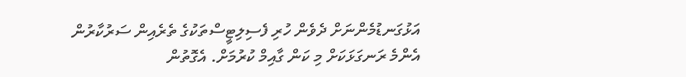އަޅުގަނޑުމެންނަށް ދެވެން ހުރި ފެސިލިޓީސްތަކުގެ ތެރެއިން ސަރުކާރުން އެންމެ ރަނގަޅަކަށް މި ކަން ގާއިމް ކުރުމަށް. އެގޮތުން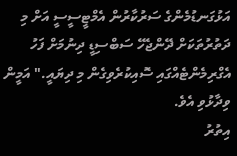އަޅުގަނޑުމެންގެ ސަރުކާރުން އެމްޓީސީސީ އަށް މި ދަތުރުތަކަށް ދޭންޖެހޭ ސަބްސިޑީ ދިނުމަށް ފަހު އެގްރިމެންޓެއްގައި ސޮއިކުރެވިގެން މި ދިޔައީ." އަމީން ވިދާޅުވި އެވެ.
އިތުރު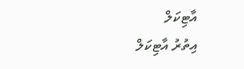އާޓިކަލް
އިތުރު އާޓިކަލް